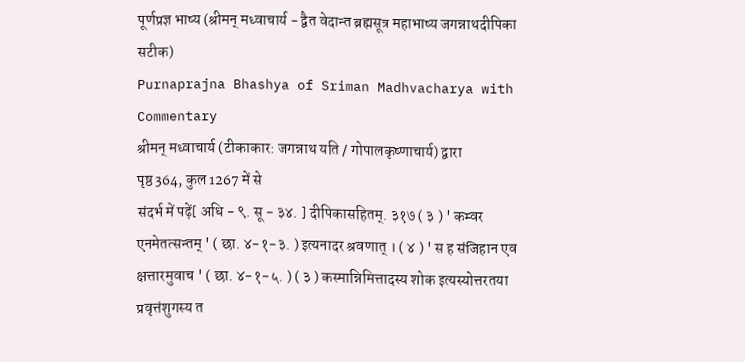पूर्णप्रज्ञ भाष्य (श्रीमन् मध्वाचार्य - द्वैत वेदान्त ब्रह्मसूत्र महाभाष्य जगन्नाथदीपिका सटीक)
Purnaprajna Bhashya of Sriman Madhvacharya with Commentary
श्रीमन् मध्वाचार्य (टीकाकार: जगन्नाथ यति / गोपालकृष्णाचार्य) द्वारा
पृष्ठ 364, कुल 1267 में से
संदर्भ में पढ़ें[ अधि - ९. सू - ३४. ] दीपिकासहितम्. ३१७ ( ३ ) ' कम्वर एनमेतत्सन्तम् ' ( छा. ४-१-३. ) इत्यनादर श्रवणात् । ( ४ ) ' स ह संजिहान एव क्षत्तारमुवाच ' ( छा. ४-१-५. ) ( ३ ) कस्मान्निमित्तादस्य शोक इत्यस्योत्तरतया प्रवृत्तंशुगस्य त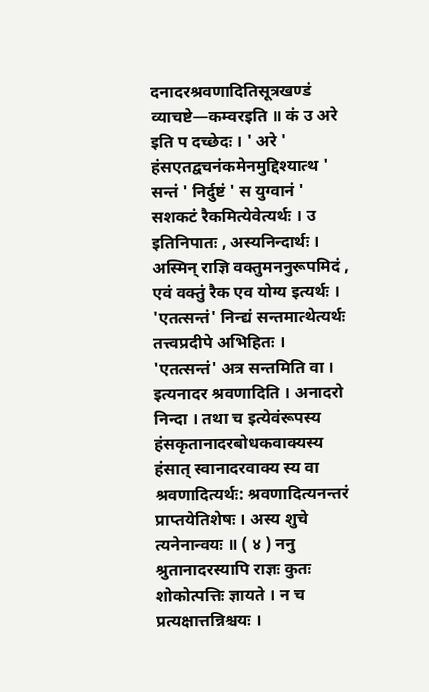दनादरश्रवणादितिसूत्रखण्डं व्याचष्टे—कम्वरइति ॥ कं उ अरे इति प दच्छेदः । ' अरे ' हंसएतद्वचनंकमेनमुद्दिश्यात्थ ' सन्तं ' निर्दुष्टं ' स युग्वानं ' सशकटं रैकमित्येवेत्यर्थः । उ इतिनिपातः , अस्यनिन्दार्थः । अस्मिन् राज्ञि वक्तुमननुरूपमिदं , एवं वक्तुं रैक एव योग्य इत्यर्थः । 'एतत्सन्तं' निन्द्यं सन्तमात्थेत्यर्थः तत्त्वप्रदीपे अभिहितः । 'एतत्सन्तं' अत्र सन्तमिति वा । इत्यनादर श्रवणादिति । अनादरो निन्दा । तथा च इत्येवंरूपस्य हंसकृतानादरबोधकवाक्यस्य हंसात् स्वानादरवाक्य स्य वा श्रवणादित्यर्थः: श्रवणादित्यनन्तरं प्राप्तयेतिशेषः । अस्य शुचे त्यनेनान्वयः ॥ ( ४ ) ननु श्रुतानादरस्यापि राज्ञः कुतः शोकोत्पत्तिः ज्ञायते । न च प्रत्यक्षात्तन्निश्चयः ।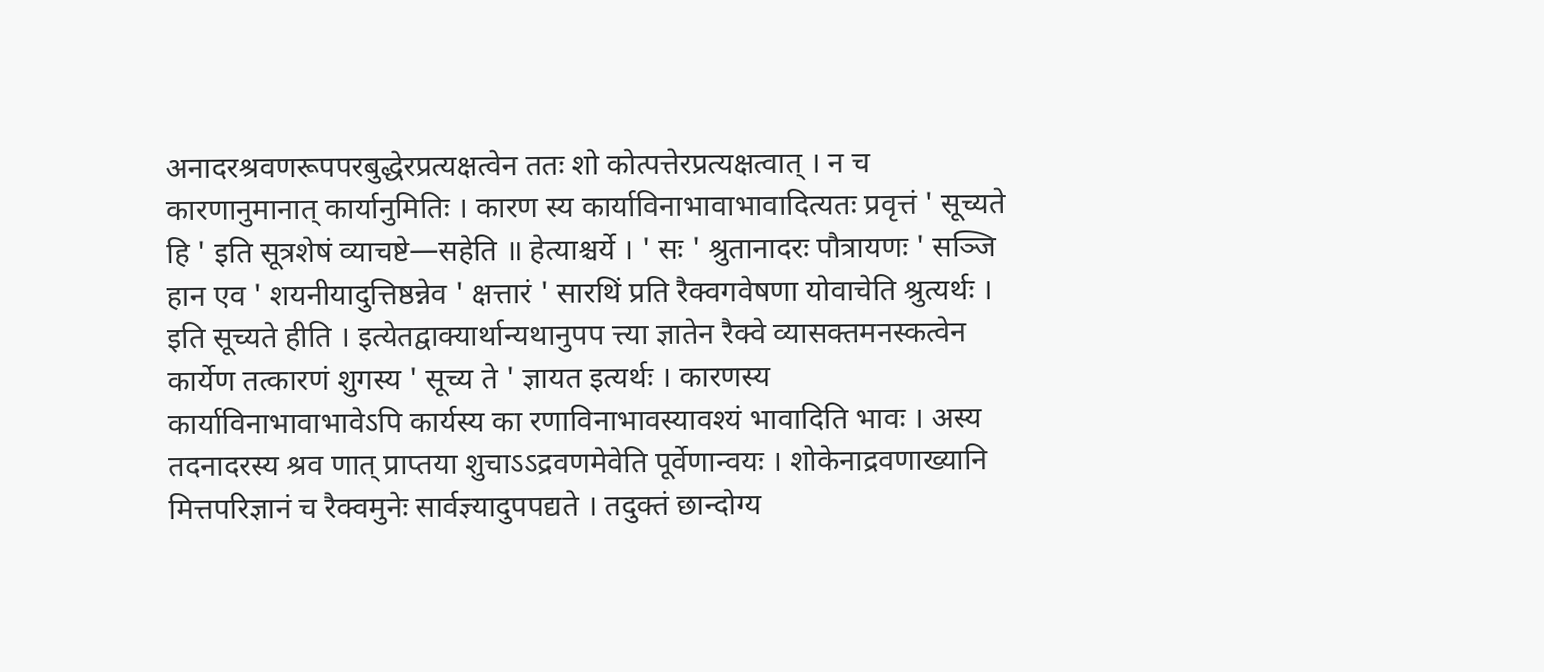अनादरश्रवणरूपपरबुद्धेरप्रत्यक्षत्वेन ततः शो कोत्पत्तेरप्रत्यक्षत्वात् । न च कारणानुमानात् कार्यानुमितिः । कारण स्य कार्याविनाभावाभावादित्यतः प्रवृत्तं ' सूच्यते हि ' इति सूत्रशेषं व्याचष्टे—सहेति ॥ हेत्याश्चर्ये । ' सः ' श्रुतानादरः पौत्रायणः ' सञ्जि हान एव ' शयनीयादुत्तिष्ठन्नेव ' क्षत्तारं ' सारथिं प्रति रैक्वगवेषणा योवाचेति श्रुत्यर्थः । इति सूच्यते हीति । इत्येतद्वाक्यार्थान्यथानुपप त्त्या ज्ञातेन रैक्वे व्यासक्तमनस्कत्वेन कार्येण तत्कारणं शुगस्य ' सूच्य ते ' ज्ञायत इत्यर्थः । कारणस्य कार्याविनाभावाभावेऽपि कार्यस्य का रणाविनाभावस्यावश्यं भावादिति भावः । अस्य तदनादरस्य श्रव णात् प्राप्तया शुचाऽऽद्रवणमेवेति पूर्वेणान्वयः । शोकेनाद्रवणाख्यानि मित्तपरिज्ञानं च रैक्वमुनेः सार्वज्ञ्यादुपपद्यते । तदुक्तं छान्दोग्य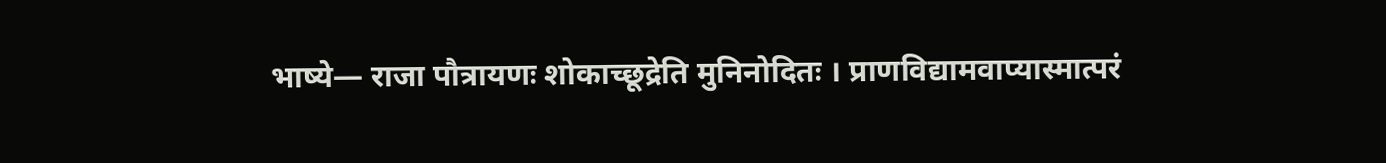भाष्ये— राजा पौत्रायणः शोकाच्छूद्रेति मुनिनोदितः । प्राणविद्यामवाप्यास्मात्परं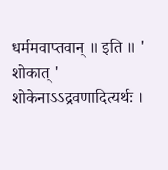धर्ममवाप्तवान् ॥ इति ॥ ' शोकात् ' शोकेनाऽऽद्रवणादित्यर्थः ।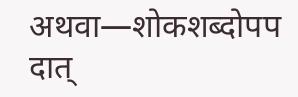अथवा—शोकशब्दोपप दात्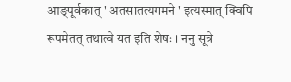आङ्पूर्वकात् ' अतसातत्यगमने ' इत्यस्मात् क्विपि रूपमेतत् तथात्वे यत इति शेषः । ननु सूत्रे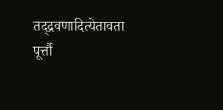तद्द्रवणादित्येतावता पूर्त्तौ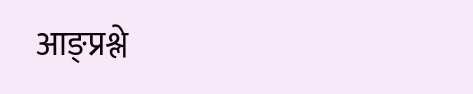आङ्प्रश्ले